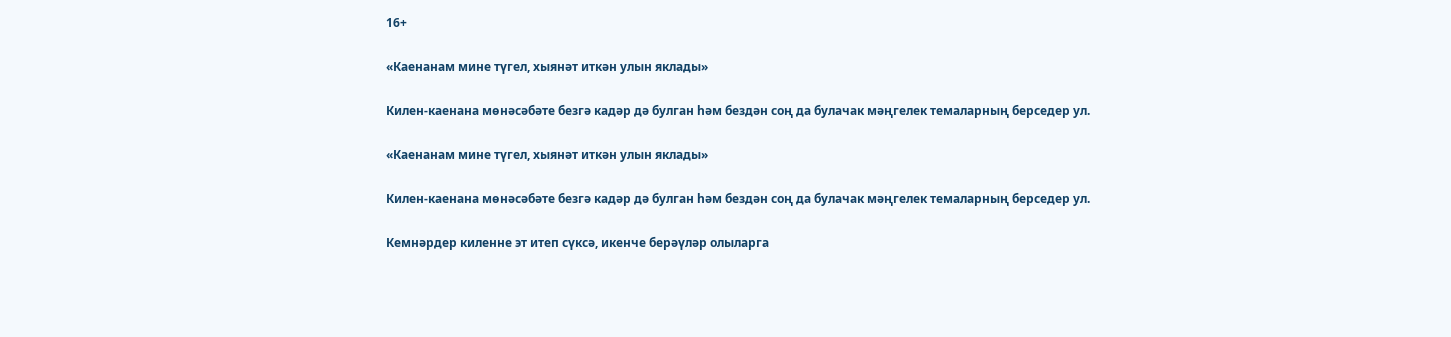16+

«Каенанам мине түгел, хыянәт иткән улын яклады»

Килен-каенана мөнәсәбәте безгә кадәр дә булган һәм бездән соң да булачак мәңгелек темаларның берседер ул.

«Каенанам мине түгел, хыянәт иткән улын яклады»

Килен-каенана мөнәсәбәте безгә кадәр дә булган һәм бездән соң да булачак мәңгелек темаларның берседер ул.

Кемнәрдер киленне эт итеп сүксә, икенче берәүләр олыларга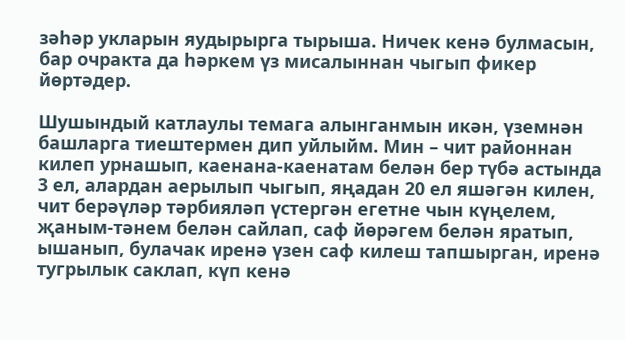зәһәр укларын яудырырга тырыша. Ничек кенә булмасын, бар очракта да һәркем үз мисалыннан чыгып фикер йөртәдер.

Шушындый катлаулы темага алынганмын икән, үземнән башларга тиештермен дип уйлыйм. Мин – чит районнан килеп урнашып, каенана-каенатам белән бер түбә астында 3 ел, алардан аерылып чыгып, яңадан 20 ел яшәгән килен, чит берәүләр тәрбияләп үстергән егетне чын күңелем, җаным-тәнем белән сайлап, саф йөрәгем белән яратып, ышанып, булачак иренә үзен саф килеш тапшырган, иренә тугрылык саклап, күп кенә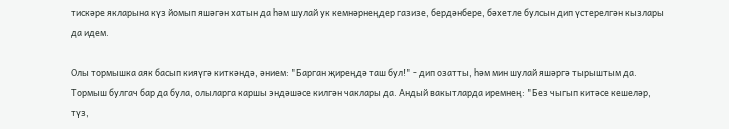тискәре якларына күз йомып яшәгән хатын да һәм шулай ук кемнәрнеңдер газизе, бердәнбере, бәхетле булсын дип үстерелгән кызлары да идем.

Олы тормышка аяк басып кияүгә киткәндә, әнием: "Барган җиреңдә таш бул!" - дип озатты, һәм мин шулай яшәргә тырыштым да. Тормыш булгач бар да була, олыларга каршы эндәшәсе килгән чаклары да. Андый вакытларда иремнең: "Без чыгып китәсе кешеләр, түз,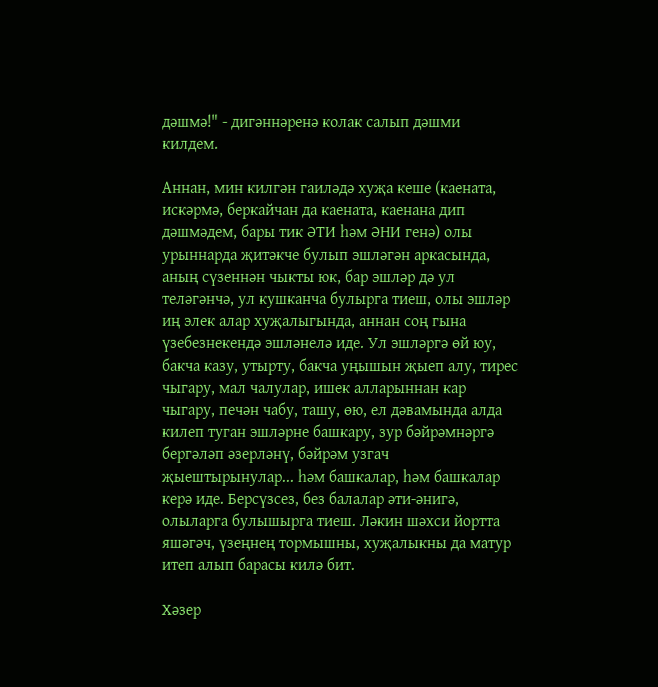дәшмә!" - дигәннәренә колак салып дәшми килдем.

Аннан, мин килгән гаиләдә хуҗа кеше (каената, искәрмә, беркайчан да каената, каенана дип дәшмәдем, бары тик ӘТИ һәм ӘНИ генә) олы урыннарда җитәкче булып эшләгән аркасында, аның сүзеннән чыкты юк, бар эшләр дә ул теләгәнчә, ул кушканча булырга тиеш, олы эшләр иң элек алар хуҗалыгында, аннан соң гына үзебезнекендә эшләнелә иде. Ул эшләргә өй юу, бакча казу, утырту, бакча уңышын җыеп алу, тирес чыгару, мал чалулар, ишек алларыннан кар чыгару, печән чабу, ташу, өю, ел дәвамында алда килеп туган эшләрне башкару, зур бәйрәмнәргә бергәләп әзерләнү, бәйрәм узгач җыештырынулар... һәм башкалар, һәм башкалар керә иде. Берсүзсез, без балалар әти-әнигә, олыларга булышырга тиеш. Ләкин шәхси йортта яшәгәч, үзеңнең тормышны, хуҗалыкны да матур итеп алып барасы килә бит.

Хәзер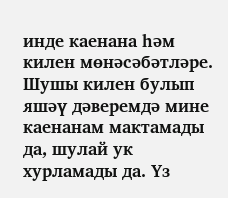инде каенана һәм килен мөнәсәбәтләре. Шушы килен булып яшәү дәверемдә мине каенанам мактамады да, шулай ук хурламады да. Үз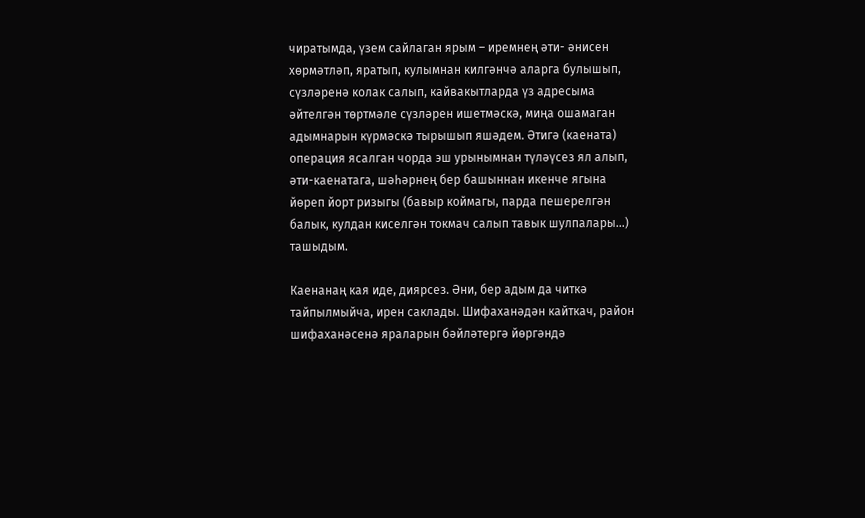чиратымда, үзем сайлаган ярым – иремнең әти- әнисен хөрмәтләп, яратып, кулымнан килгәнчә аларга булышып, сүзләренә колак салып, кайвакытларда үз адресыма әйтелгән төртмәле сүзләрен ишетмәскә, миңа ошамаган адымнарын күрмәскә тырышып яшәдем. Әтигә (каената) операция ясалган чорда эш урынымнан түләүсез ял алып, әти-каенатага, шәһәрнең бер башыннан икенче ягына йөреп йорт ризыгы (бавыр коймагы, парда пешерелгән балык, кулдан киселгән токмач салып тавык шулпалары...) ташыдым.

Каенанаң кая иде, диярсез. Әни, бер адым да читкә тайпылмыйча, ирен саклады. Шифаханәдән кайткач, район шифаханәсенә яраларын бәйләтергә йөргәндә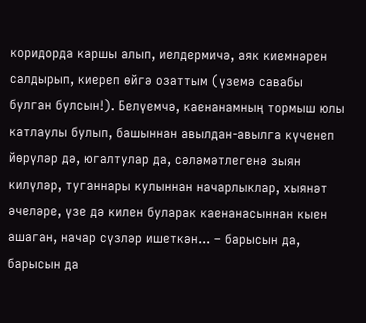коридорда каршы алып, иелдермичә, аяк киемнәрен салдырып, киереп өйгә озаттым (үземә савабы булган булсын!). Белүемчә, каенанамның тормыш юлы катлаулы булып, башыннан авылдан-авылга күченеп йөрүләр дә, югалтулар да, сәләмәтлегенә зыян килүләр, туганнары кулыннан начарлыклар, хыянәт әчеләре, үзе дә килен буларак каенанасыннан кыен ашаган, начар сүзләр ишеткән... – барысын да, барысын да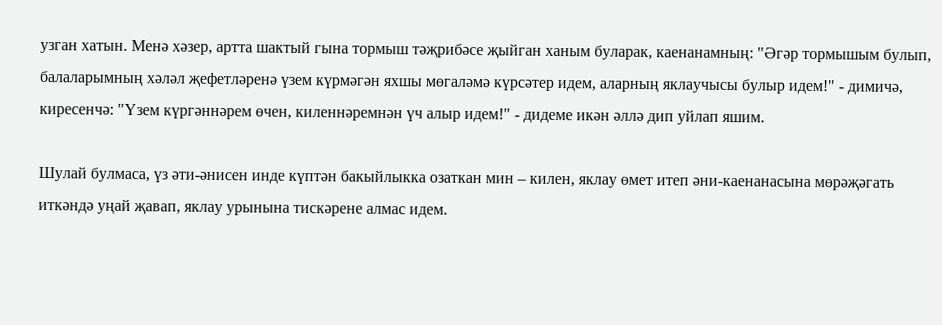узган хатын. Менә хәзер, артта шактый гына тормыш тәҗрибәсе җыйган ханым буларак, каенанамның: "Әгәр тормышым булып, балаларымның хәләл җефетләренә үзем күрмәгән яхшы мөгаләмә күрсәтер идем, аларның яклаучысы булыр идем!" - димичә, киресенчә: "Үзем күргәннәрем өчен, киленнәремнән үч алыр идем!" - дидеме икән әллә дип уйлап яшим.

Шулай булмаса, үз әти-әнисен инде күптән бакыйлыкка озаткан мин – килен, яклау өмет итеп әни-каенанасына мөрәҗәгать иткәндә уңай җавап, яклау урынына тискәрене алмас идем.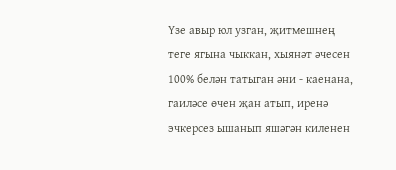Үзе авыр юл узган, җитмешнең теге ягына чыккан, хыянәт әчесен 100% белән татыган әни - каенана, гаиләсе өчен җан атып, иренә эчкерсез ышанып яшәгән киленен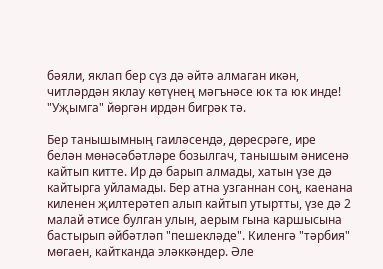бәяли, яклап бер сүз дә әйтә алмаган икән, читләрдән яклау көтүнең мәгънәсе юк та юк инде! "Уҗымга" йөргән ирдән бигрәк тә.

Бер танышымның гаиләсендә, дөресрәге, ире белән мөнәсәбәтләре бозылгач, танышым әнисенә кайтып китте. Ир дә барып алмады, хатын үзе дә кайтырга уйламады. Бер атна узганнан соң, каенана киленен җилтерәтеп алып кайтып утыртты, үзе дә 2 малай әтисе булган улын, аерым гына каршысына бастырып әйбәтләп "пешекләде". Киленгә "тәрбия" мөгаен, кайтканда эләккәндер. Әле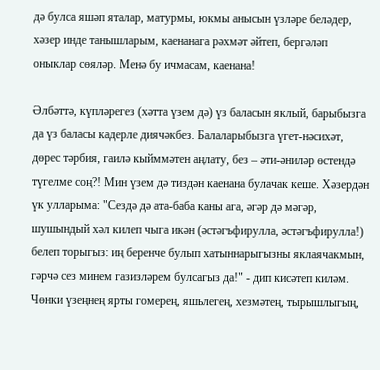дә булса яшәп яталар, матурмы, юкмы анысын үзләре беләдер, хәзер инде танышларым, каенанага рәхмәт әйтеп, бергәләп оныклар сөяләр. Менә бу ичмасам, каенана!

Әлбәттә, күпләрегез (хәтта үзем дә) үз баласын яклый, барыбызга да үз баласы кадерле диячәкбез. Балаларыбызга үгет-нәсихәт, дөрес тәрбия, гаилә кыйммәтен аңлату, без – әти-әниләр өстендә түгелме соң?! Мин үзем дә тиздән каенана булачак кеше. Хәзердән үк улларыма: "Сездә дә ата-баба каны ага, әгәр дә мәгәр, шушындый хәл килеп чыга икән (әстәгъфирулла, әстәгъфирулла!) белеп торыгыз: иң беренче булып хатыннарыгызны яклаячакмын, гәрчә сез минем газизләрем булсагыз да!" - дип кисәтеп киләм. Чөнки үзеңнең ярты гомерең, яшьлегең, хезмәтең, тырышлыгың,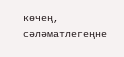көчең, сәләматлегеңне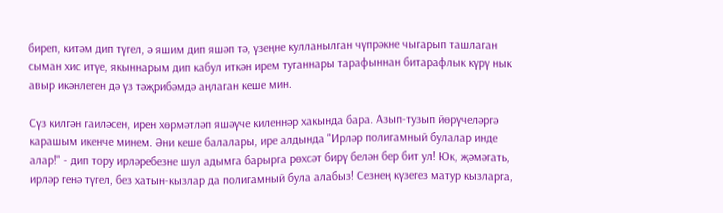биреп, китәм дип түгел, ә яшим дип яшәп тә, үзеңне кулланылган чүпрәкне чыгарып ташлаган сыман хис итүе, якыннарым дип кабул иткән ирем туганнары тарафыннан битарафлык күрү нык авыр икәнлеген дә үз тәҗрибәмдә аңлаган кеше мин.

Сүз килгән гаиләсен, ирен хөрмәтләп яшәүче киленнәр хакында бара. Азып-тузып йөрүчеләргә карашым икенче минем. Әни кеше балалары, ире алдында "Ирләр полигамный булалар инде алар!" - дип тору ирләребезне шул адымга барырга рөхсәт бирү белән бер бит ул! Юк, җәмәгать, ирләр генә түгел, без хатын-кызлар да полигамный була алабыз! Сезнең күзегез матур кызларга,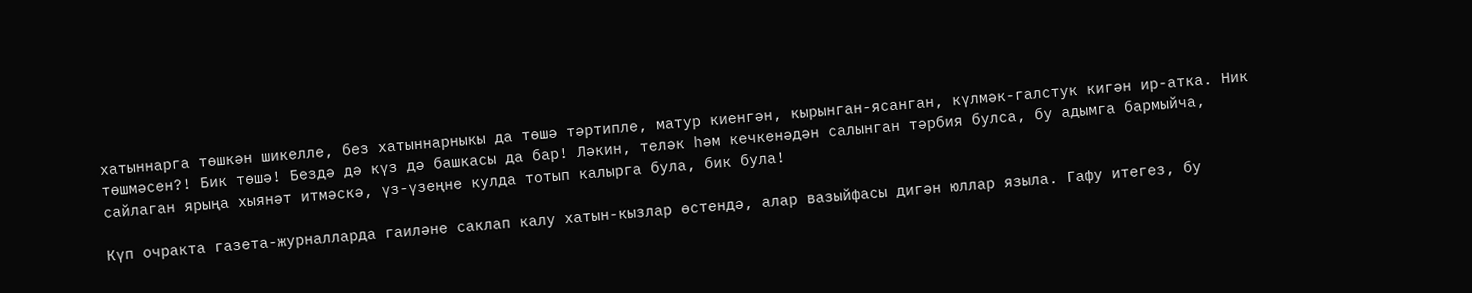хатыннарга төшкән шикелле, без хатыннарныкы да төшә тәртипле, матур киенгән, кырынган-ясанган, күлмәк-галстук кигән ир-атка. Ник төшмәсен?! Бик төшә! Бездә дә күз дә башкасы да бар! Ләкин, теләк һәм кечкенәдән салынган тәрбия булса, бу адымга бармыйча, сайлаган ярыңа хыянәт итмәскә, үз-үзеңне кулда тотып калырга була, бик була!

Күп очракта газета-журналларда гаиләне саклап калу хатын-кызлар өстендә, алар вазыйфасы дигән юллар языла. Гафу итегез, бу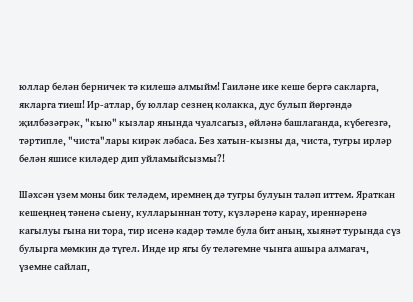юллар белән берничек тә килешә алмыйм! Гаиләне ике кеше бергә сакларга, якларга тиеш! Ир-атлар, бу юллар сезнең колакка, дус булып йөргәндә җилбәзәгрәк, "кыю" кызлар янында чуалсагыз, өйләнә башлаганда, күбегезгә, тәртипле, "чиста"лары кирәк ләбаса. Без хатын-кызны да, чиста, тугры ирләр белән яшисе киләдер дип уйламыйсызмы?!

Шәхсән үзем моны бик теләдем, иремнең дә тугры булуын таләп иттем. Яраткан кешеңнең тәненә сыену, кулларыннан тоту, күзләренә карау, иреннәренә кагылуы гына ни тора, тир исенә кадәр тәмле була бит аның, хыянәт турында сүз булырга мөмкин дә түгел. Инде ир ягы бу теләгемне чынга ашыра алмагач, үземне сайлап,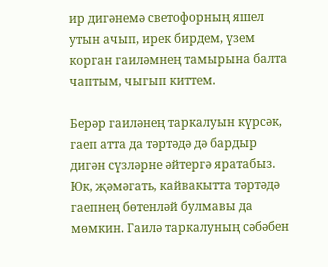ир дигәнемә светофорның яшел утын ачып, ирек бирдем, үзем корган гаиләмнең тамырына балта чаптым, чыгып киттем.

Берәр гаиләнең таркалуын күрсәк, гаеп атта да тәртәдә дә бардыр дигән сүзләрне әйтергә яратабыз. Юк, җәмәгать, кайвакытта тәртәдә гаепнең бөтенләй булмавы да мөмкин. Гаилә таркалуның сәбәбен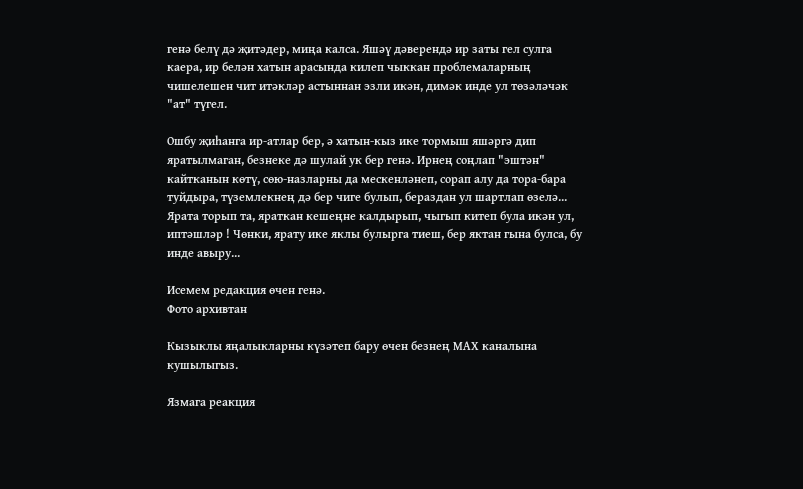генә белү дә җитәдер, миңа калса. Яшәү дәверендә ир заты гел сулга каера, ир белән хатын арасында килеп чыккан проблемаларның чишелешен чит итәкләр астыннан эзли икән, димәк инде ул төзәләчәк "ат" түгел.

Ошбу җиһанга ир-атлар бер, ә хатын-кыз ике тормыш яшәргә дип яратылмаган, безнеке дә шулай ук бер генә. Ирнең соңлап "эштән" кайтканын көтү, сөю-назларны да мескенләнеп, сорап алу да тора-бара туйдыра, түземлекнең дә бер чиге булып, бераздан ул шартлап өзелә... Ярата торып та, яраткан кешеңне калдырып, чыгып китеп була икән ул, иптәшләр ! Чөнки, ярату ике яклы булырга тиеш, бер яктан гына булса, бу инде авыру...

Исемем редакция өчен генә.
Фото архивтан

Кызыклы яңалыкларны күзәтеп бару өчен безнең МАХ каналына кушылыгыз.

Язмага реакция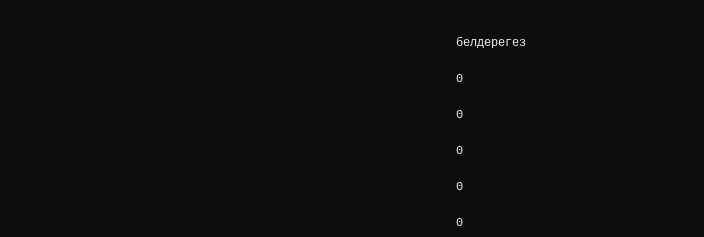белдерегез

0

0

0

0

0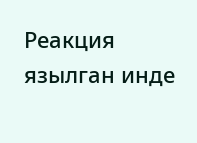Реакция язылган инде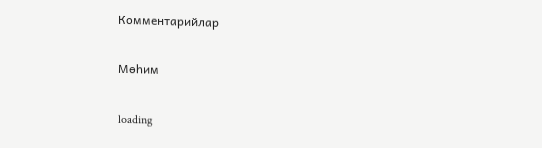Комментарийлар

Мөһим

loading